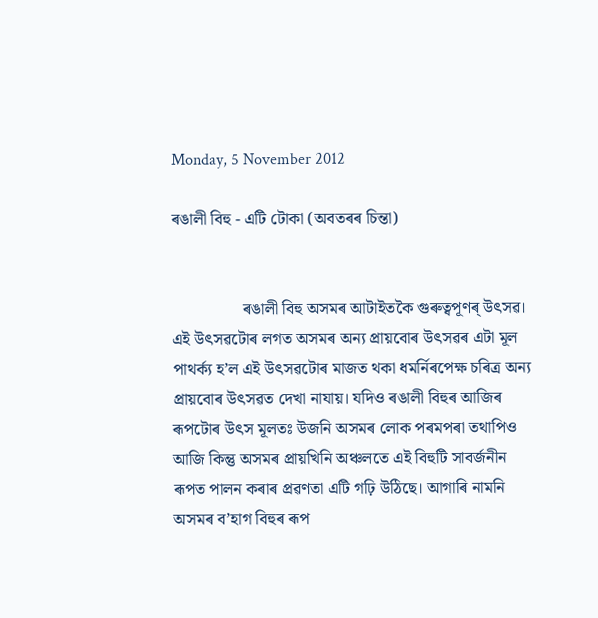Monday, 5 November 2012

ৰঙালী বিহু - এটি টোকা (অবতৰৰ চিন্তা)


                 ৰঙালী বিহু অসমৰ আটাইতকৈ গুৰুত্বপূণৰ্ উৎসৱ। এই উৎসৱটোৰ লগত অসমৰ অন্য প্ৰায়বোৰ উৎসৱৰ এটা মূল পাথৰ্ক্য হ’ল এই উৎসৱটোৰ মাজত থকা ধমৰ্নিৰপেক্ষ চৰিত্ৰ অন্য প্ৰায়বোৰ উৎসৱত দেখা নাযায়। যদিও ৰঙালী বিহুৰ আজিৰ ৰূপটোৰ উৎস মূলতঃ উজনি অসমৰ লোক পৰমপৰা তথাপিও আজি কিন্তু অসমৰ প্ৰায়খিনি অঞ্চলতে এই বিহুটি সাবৰ্জনীন ৰূপত পালন কৰাৰ প্ৰৱণতা এটি গঢ়ি উঠিছে। আগাৰি নামনি অসমৰ ব’হাগ বিহুৰ ৰূপ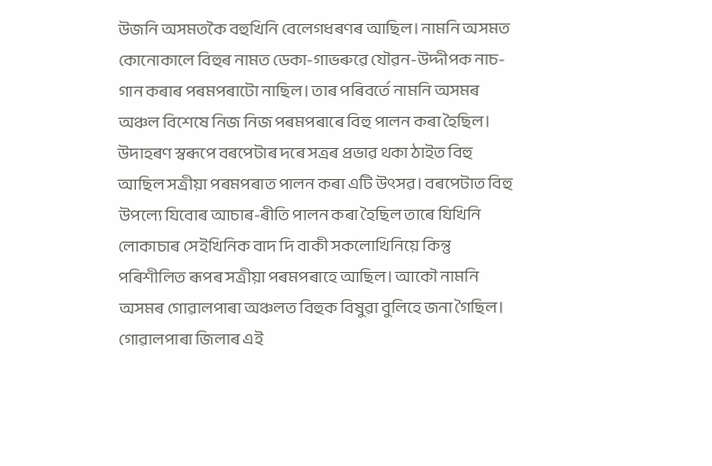উজনি অসমতকৈ বহুখিনি বেলেগধৰণৰ আছিল। নামনি অসমত কোনোকালে বিহুৰ নামত ডেকা-গাভৰুৱে যৌৱন-উদ্দীপক নাচ-গান কৰাৰ পৰমপৰাটো নাছিল। তাৰ পৰিবৰ্তে নামনি অসমৰ অঞ্চল বিশেষে নিজ নিজ পৰমপৰাৰে বিহু পালন কৰা হৈছিল। উদাহৰণ স্বৰূপে বৰপেটাৰ দৰে সত্ৰৰ প্ৰভাৱ থকা ঠাইত বিহু আছিল সত্ৰীয়া পৰমপৰাত পালন কৰা এটি উৎসৱ। বৰপেটাত বিহু উপল্যে যিবোৰ আচাৰ-ৰীতি পালন কৰা হৈছিল তাৰে যিখিনি লোকাচাৰ সেইখিনিক বাদ দি বাকী সকলোখিনিয়ে কিন্তু পৰিশীলিত ৰূপৰ সত্ৰীয়া পৰমপৰাহে আছিল। আকৌ নামনি অসমৰ গোৱালপাৰা অঞ্চলত বিহুক বিষুৱা বুলিহে জনা গৈছিল। গোৱালপাৰা জিলাৰ এই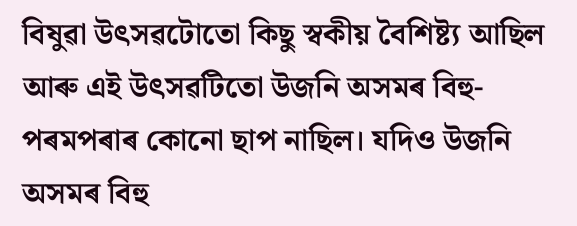বিষুৱা উৎসৱটোতো কিছু স্বকীয় বৈশিষ্ট্য আছিল আৰু এই উৎসৱটিতো উজনি অসমৰ বিহু-পৰমপৰাৰ কোনো ছাপ নাছিল। যদিও উজনি অসমৰ বিহু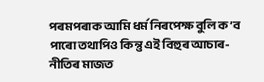পৰমপৰাক আমি ধৰ্ম নিৰপেক্ষ বুলি ক’ব পাৰো তথাপিও কিন্তু এই বিহুৰ আচাৰ-নীতিৰ মাজত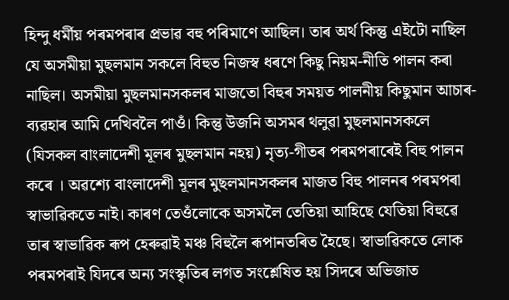হিন্দু ধৰ্মীয় পৰমপৰাৰ প্ৰভাৱ বহু পৰিমাণে আছিল। তাৰ অৰ্থ কিন্তু এইটো নাছিল যে অসমীয়া মুছলমান সকলে বিহুত নিজস্ব ধৰণে কিছু নিয়ম-নীতি পালন কৰা নাছিল। অসমীয়া মুছলমানসকলৰ মাজতো বিহুৰ সময়ত পালনীয় কিছুমান আচাৰ-ব্যৱহাৰ আমি দেখিবলৈ পাওঁ। কিন্তু উজনি অসমৰ থলুৱা মুছলমানসকলে (যিসকল বাংলাদেশী মূলৰ মুছলমান নহয়) নৃত্য-গীতৰ পৰমপৰাৰেই বিহু পালন কৰে । অৱশ্যে বাংলাদেশী মূলৰ মুছলমানসকলৰ মাজত বিহু পালনৰ পৰমপৰা স্বাভাৱিকতে নাই। কাৰণ তেওঁলোকে অসমলৈ তেতিয়া আহিছে যেতিয়া বিহুৱে তাৰ স্বাভাৱিক ৰূপ হেৰুৱাই মঞ্চ বিহুলৈ ৰূপানতৰিত হৈছে। স্বাভাৱিকতে লোক পৰমপৰাই যিদৰে অন্য সংস্কৃতিৰ লগত সংশ্লেষিত হয় সিদৰে অভিজাত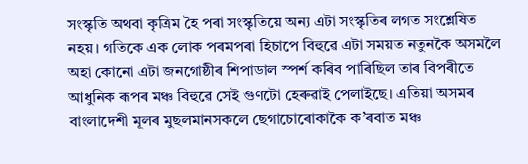সংস্কৃতি অথবা কৃত্ৰিম হৈ পৰা সংস্কৃতিয়ে অন্য এটা সংস্কৃতিৰ লগত সংশ্লেষিত নহয়। গতিকে এক লোক পৰমপৰা হিচাপে বিহুৱে এটা সময়ত নতুনকৈ অসমলৈ অহা কোনো এটা জনগোষ্ঠীৰ শিপাডাল স্পৰ্শ কৰিব পাৰিছিল তাৰ বিপৰীতে আধুনিক ৰূপৰ মঞ্চ বিহুৱে সেই গুণটো হেৰুৱাই পেলাইছে। এতিয়া অসমৰ বাংলাদেশী মূলৰ মুছলমানসকলে ছেগাচোৰোকাকৈ ক’ৰবাত মঞ্চ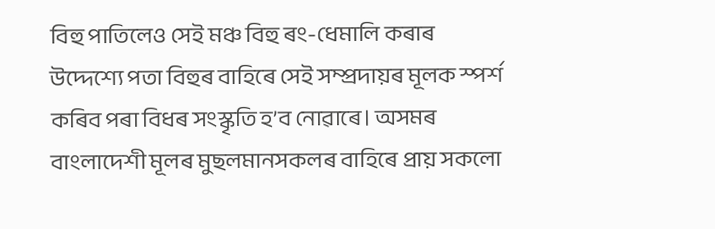বিহু পাতিলেও সেই মঞ্চ বিহু ৰং-ধেমালি কৰাৰ উদ্দেশ্যে পতা বিহুৰ বাহিৰে সেই সম্প্ৰদায়ৰ মূলক স্পৰ্শ কৰিব পৰা বিধৰ সংস্কৃতি হ’ব নোৱাৰে। অসমৰ বাংলাদেশী মূলৰ মুছলমানসকলৰ বাহিৰে প্ৰায় সকলো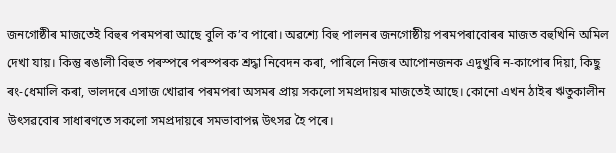জনগোষ্ঠীৰ মাজতেই বিহুৰ পৰমপৰা আছে বুলি ক’ব পাৰো। অৱশ্যে বিহু পালনৰ জনগোষ্ঠীয় পৰমপৰাবোৰৰ মাজত বহুখিনি অমিল দেখা যায়। কিন্তু ৰঙালী বিহুত পৰস্পৰে পৰস্পৰক শ্ৰদ্ধা নিবেদন কৰা, পাৰিলে নিজৰ আপোনজনক এদুখুৰি ন-কাপোৰ দিয়া, কিছু ৰং-ধেমালি কৰা, ভালদৰে এসাজ খোৱাৰ পৰমপৰা অসমৰ প্ৰায় সকলো সমপ্ৰদায়ৰ মাজতেই আছে। কোনো এখন ঠাইৰ ঋতুকালীন উৎসৱবোৰ সাধাৰণতে সকলো সমপ্ৰদায়ৰে সমভাবাপন্ন উৎসৱ হৈ পৰে।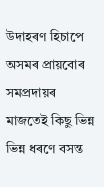উদাহৰণ হিচাপে অসমৰ প্ৰায়বোৰ সমপ্ৰদায়ৰ মাজতেই কিছু ভিন্ন ভিন্ন ধৰণে বসন্ত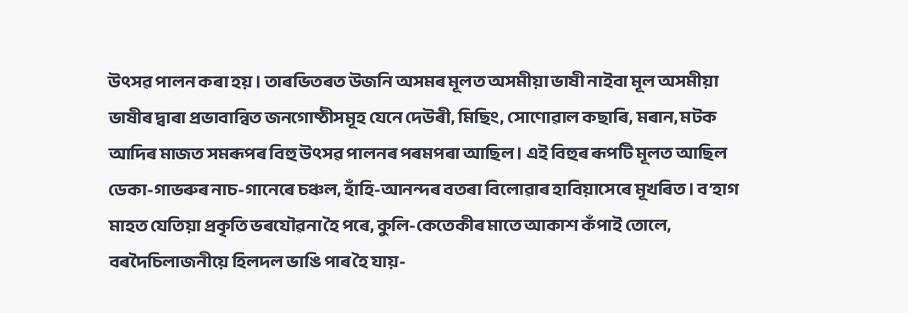উৎসৱ পালন কৰা হয়। তাৰভিতৰত উজনি অসমৰ মূলত অসমীয়া ভাষী নাইবা মূল অসমীয়া ভাষীৰ দ্বাৰা প্ৰভাবান্বিত জনগোষ্ঠীসমূহ যেনে দেউৰী, মিছিং, সোণোৱাল কছাৰি, মৰান, মটক আদিৰ মাজত সমৰূপৰ বিহু উৎসৱ পালনৰ পৰমপৰা আছিল। এই বিহুৰ ৰূপটি মূলত আছিল ডেকা-গাভৰুৰ নাচ-গানেৰে চঞ্চল, হাঁহি-আনন্দৰ বতৰা বিলোৱাৰ হাবিয়াসেৰে মূখৰিত। ব’হাগ মাহত যেতিয়া প্ৰকৃতি ভৰযৌৱনা হৈ পৰে, কুলি-কেতেকীৰ মাতে আকাশ কঁপাই তোলে, বৰদৈচিলাজনীয়ে হিলদল ভাঙি পাৰ হৈ যায়-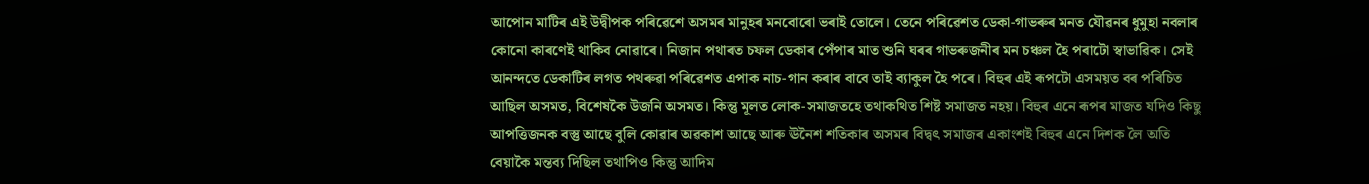আপোন মাটিৰ এই উদ্বীপক পৰিৱেশে অসমৰ মানুহৰ মনবোৰো ভৰাই তোলে। তেনে পৰিৱেশত ডেকা-গাভৰুৰ মনত যৌৱনৰ ধুমুহা নবলাৰ কোনো কাৰণেই থাকিব নোৱাৰে। নিজান পথাৰত চফল ডেকাৰ পেঁপাৰ মাত শুনি ঘৰৰ গাভৰুজনীৰ মন চঞ্চল হৈ পৰাটো স্বাভাৱিক। সেই আনন্দতে ডেকাটিৰ লগত পথৰুৱা পৰিৱেশত এপাক নাচ-গান কৰাৰ বাবে তাই ব্যাকুল হৈ পৰে। বিহুৰ এই ৰূপটো এসময়ত বৰ পৰিচিত আছিল অসমত, বিশেষকৈ উজনি অসমত। কিন্তু মূলত লোক-সমাজতহে তথাকথিত শিষ্ট সমাজত নহয়। বিহুৰ এনে ৰূপৰ মাজত যদিও কিছু আপত্তিজনক বস্তু আছে বুলি কোৱাৰ অৱকাশ আছে আৰু ঊনৈশ শতিকাৰ অসমৰ বিদ্বৎ সমাজৰ একাংশই বিহুৰ এনে দিশক লৈ অতি বেয়াকৈ মন্তব্য দিছিল তথাপিও কিন্তু আদিম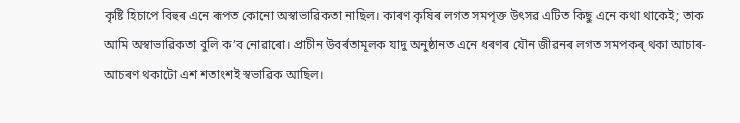কৃষ্টি হিচাপে বিহুৰ এনে ৰূপত কোনো অস্বাভাৱিকতা নাছিল। কাৰণ কৃষিৰ লগত সমপৃক্ত উৎসৱ এটিত কিছু এনে কথা থাকেই; তাক আমি অস্বাভাৱিকতা বুলি ক’ব নোৱাৰো। প্ৰাচীন উবৰ্ৰতামূলক যাদু অনুষ্ঠানত এনে ধৰণৰ যৌন জীৱনৰ লগত সমপকৰ্ থকা আচাৰ-আচৰণ থকাটো এশ শতাংশই স্বভাৱিক আছিল।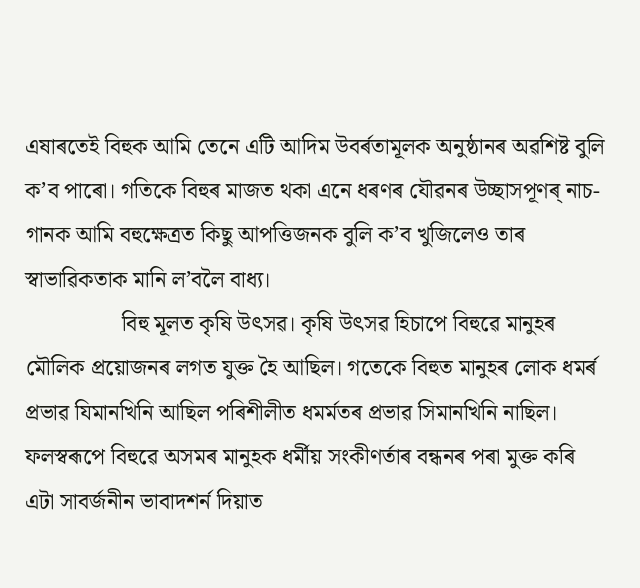এষাৰতেই বিহুক আমি তেনে এটি আদিম উবৰ্ৰতামূলক অনুষ্ঠানৰ অৱশিষ্ট বুলি ক’ব পাৰো। গতিকে বিহুৰ মাজত থকা এনে ধৰণৰ যৌৱনৰ উচ্ছাসপূণৰ্ নাচ-গানক আমি বহুক্ষেত্ৰত কিছু আপত্তিজনক বুলি ক’ব খুজিলেও তাৰ স্বাভাৱিকতাক মানি ল’বলৈ বাধ্য।
                 বিহু মূলত কৃষি উৎসৱ। কৃষি উৎসৱ হিচাপে বিহুৱে মানুহৰ মৌলিক প্ৰয়োজনৰ লগত যুক্ত হৈ আছিল। গতেকে বিহুত মানুহৰ লোক ধমৰ্ৰ প্ৰভাৱ যিমানখিনি আছিল পৰিশীলীত ধমৰ্মতৰ প্ৰভাৱ সিমানখিনি নাছিল। ফলস্বৰূপে বিহুৱে অসমৰ মানুহক ধৰ্মীয় সংকীণৰ্তাৰ বন্ধনৰ পৰা মুক্ত কৰি এটা সাবৰ্জনীন ভাবাদশৰ্ন দিয়াত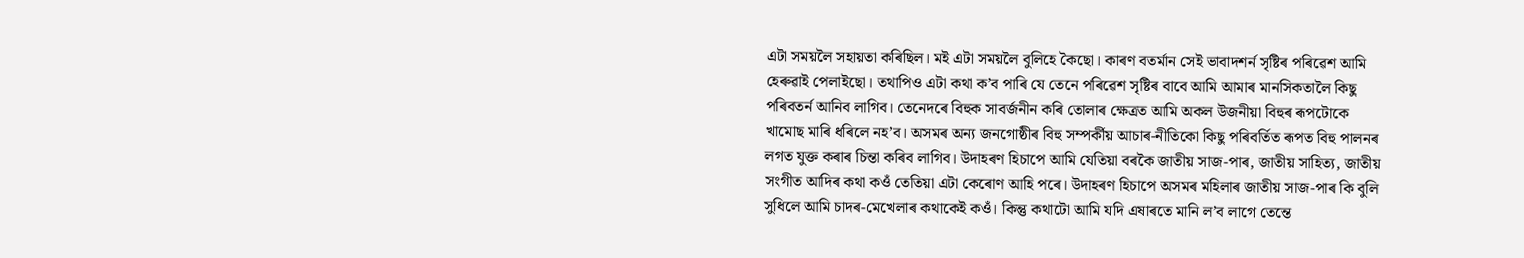এটা সময়লৈ সহায়তা কৰিছিল। মই এটা সময়লৈ বুলিহে কৈছো। কাৰণ বতৰ্মান সেই ভাবাদশৰ্ন সৃষ্টিৰ পৰিৱেশ আমি হেৰুৱাই পেলাইছো। তথাপিও এটা কথা ক’ব পাৰি যে তেনে পৰিৱেশ সৃষ্টিৰ বাবে আমি আমাৰ মানসিকতালৈ কিছু পৰিবতৰ্ন আনিব লাগিব। তেনেদৰে বিহুক সাবৰ্জনীন কৰি তোলাৰ ক্ষেত্ৰত আমি অকল উজনীয়া বিহুৰ ৰূপটোকে খামোছ মাৰি ধৰিলে নহ’ব। অসমৰ অন্য জনগোষ্ঠীৰ বিহু সম্পৰ্কীয় আচাৰ-নীতিকো কিছু পৰিবৰ্তিত ৰূপত বিহু পালনৰ লগত যুক্ত কৰাৰ চিন্তা কৰিব লাগিব। উদাহৰণ হিচাপে আমি যেতিয়া বৰকৈ জাতীয় সাজ-পাৰ, জাতীয় সাহিত্য, জাতীয় সংগীত আদিৰ কথা কওঁ তেতিয়া এটা কেৰোণ আহি পৰে। উদাহৰণ হিচাপে অসমৰ মহিলাৰ জাতীয় সাজ-পাৰ কি বুলি সুধিলে আমি চাদৰ-মেখেলাৰ কথাকেই কওঁ। কিন্তু কথাটো আমি যদি এষাৰতে মানি ল’ব লাগে তেন্তে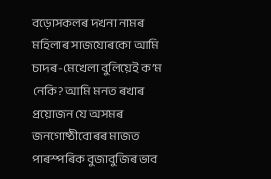বড়োসকলৰ দখনা নামৰ মহিলাৰ সাজযোৰকো আমি চাদৰ-মেখেলা বুলিয়েই ক’ম নেকি? আমি মনত ৰখাৰ প্ৰয়োজন যে অসমৰ জনগোষ্ঠীবোৰৰ মাজত পাৰস্পৰিক বুজাবুজিৰ ভাব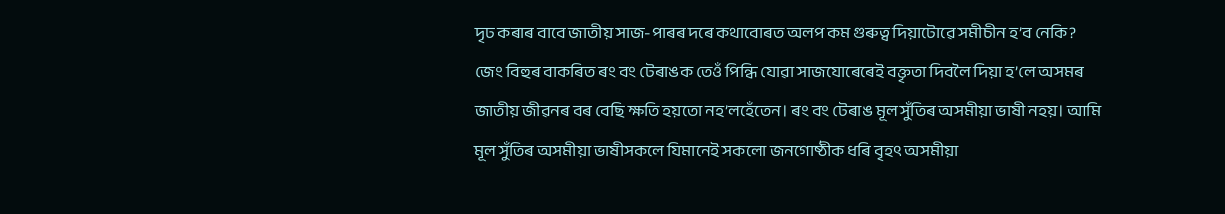দৃঢ কৰাৰ বাবে জাতীয় সাজ-পাৰৰ দৰে কথাবোৰত অলপ কম গুৰুত্ব দিয়াটোৱে সমীচীন হ’ব নেকি? জেং বিহুৰ বাকৰিত ৰং বং টেৰাঙক তেওঁ পিন্ধি যোৱা সাজযোৰেৰেই বক্তৃতা দিবলৈ দিয়া হ’লে অসমৰ জাতীয় জীৱনৰ বৰ বেছি ক্ষতি হয়তো নহ’লহেঁতেন। ৰং বং টেৰাঙ মূল সুঁতিৰ অসমীয়া ভাষী নহয়। আমি মূল সুঁতিৰ অসমীয়া ভাষীসকলে যিমানেই সকলো জনগোষ্ঠীক ধৰি বৃহৎ অসমীয়া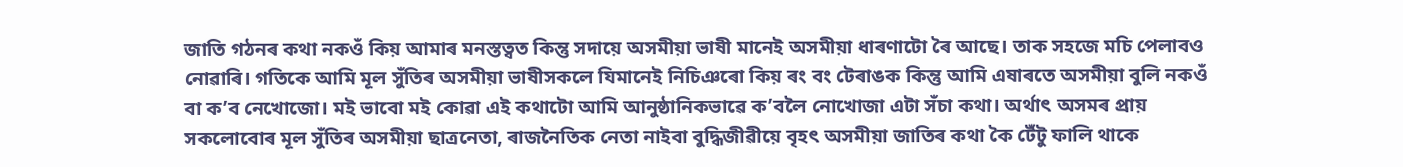জাতি গঠনৰ কথা নকওঁ কিয় আমাৰ মনস্তত্বত কিন্তু সদায়ে অসমীয়া ভাষী মানেই অসমীয়া ধাৰণাটো ৰৈ আছে। তাক সহজে মচি পেলাবও নোৱাৰি। গতিকে আমি মূল সুঁতিৰ অসমীয়া ভাষীসকলে যিমানেই নিচিঞৰো কিয় ৰং বং টেৰাঙক কিন্তু আমি এষাৰতে অসমীয়া বুলি নকওঁ বা ক’ব নেখোজো। মই ভাবো মই কোৱা এই কথাটো আমি আনুষ্ঠানিকভাৱে ক’বলৈ নোখোজা এটা সঁচা কথা। অৰ্থাৎ অসমৰ প্ৰায় সকলোবোৰ মূল সুঁতিৰ অসমীয়া ছাত্ৰনেতা, ৰাজনৈতিক নেতা নাইবা বুদ্ধিজীৱীয়ে বৃহৎ অসমীয়া জাতিৰ কথা কৈ টেঁটু ফালি থাকে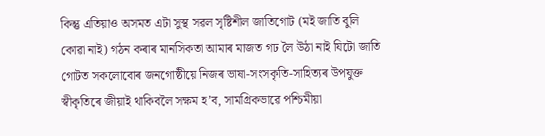কিন্তু এতিয়াও অসমত এটা সুস্থ সৱল সৃষ্টিশীল জাতিগোট (মই জাতি বুলি কোৱা নাই) গঠন কৰাৰ মানসিকতা আমাৰ মাজত গঢ লৈ উঠা নাই যিটো জাতি গোটত সকলোবোৰ জনগোষ্ঠীয়ে নিজৰ ভাষা-সংসকৃতি-সাহিত্যৰ উপযুক্ত স্বীকৃতিৰে জীয়াই থাকিবলৈ সক্ষম হ’ব, সামগ্ৰিকভাৱে পশ্চিমীয়া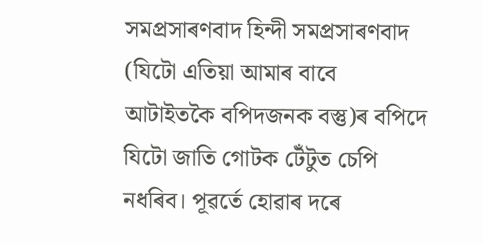সমপ্ৰসাৰণবাদ হিন্দী সমপ্ৰসাৰণবাদ (যিটো এতিয়া আমাৰ বাবে আটাইতকৈ বপিদজনক বস্তু)ৰ বপিদে যিটো জাতি গোটক টেঁটুত চেপি নধৰিব। পূৱৰ্তে হোৱাৰ দৰে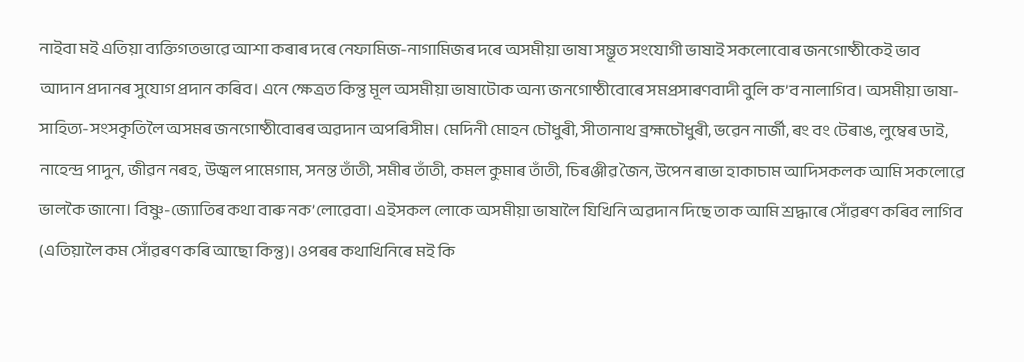নাইবা মই এতিয়া ব্যক্তিগতভাৱে আশা কৰাৰ দৰে নেফামিজ-নাগামিজৰ দৰে অসমীয়া ভাষা সম্ভূত সংযোগী ভাষাই সকলোবোৰ জনগোষ্ঠীকেই ভাব আদান প্ৰদানৰ সুযোগ প্ৰদান কৰিব। এনে ক্ষেত্ৰত কিন্তু মূল অসমীয়া ভাষাটোক অন্য জনগোষ্ঠীবোৰে সমপ্ৰসাৰণবাদী বুলি ক’ব নালাগিব। অসমীয়া ভাষা-সাহিত্য-সংসকৃতিলৈ অসমৰ জনগোষ্ঠীবোৰৰ অৱদান অপৰিসীম। মেদিনী মোহন চৌধুৰী, সীতানাথ ব্ৰহ্মচৌধুৰী, ভৱেন নাৰ্জী, ৰং বং টেৰাঙ, লুম্বেৰ ডাই, নাহেন্দ্ৰ পাদুন, জীৱন নৰহ, উজ্বল পামেগাম, সনন্ত তাঁতী, সমীৰ তাঁতী, কমল কুমাৰ তাঁতী, চিৰঞ্জীৱ জৈন, উপেন ৰাভা হাকাচাম আদিসকলক আমি সকলোৱে ভালকৈ জানো। বিষ্ণু-জ্যোতিৰ কথা বাৰু নক’লোৱেবা। এইসকল লোকে অসমীয়া ভাষালৈ যিখিনি অৱদান দিছে তাক আমি শ্ৰদ্ধাৰে সোঁৱৰণ কৰিব লাগিব (এতিয়ালৈ কম সোঁৱৰণ কৰি আছো কিন্তু)। ওপৰৰ কথাখিনিৰে মই কি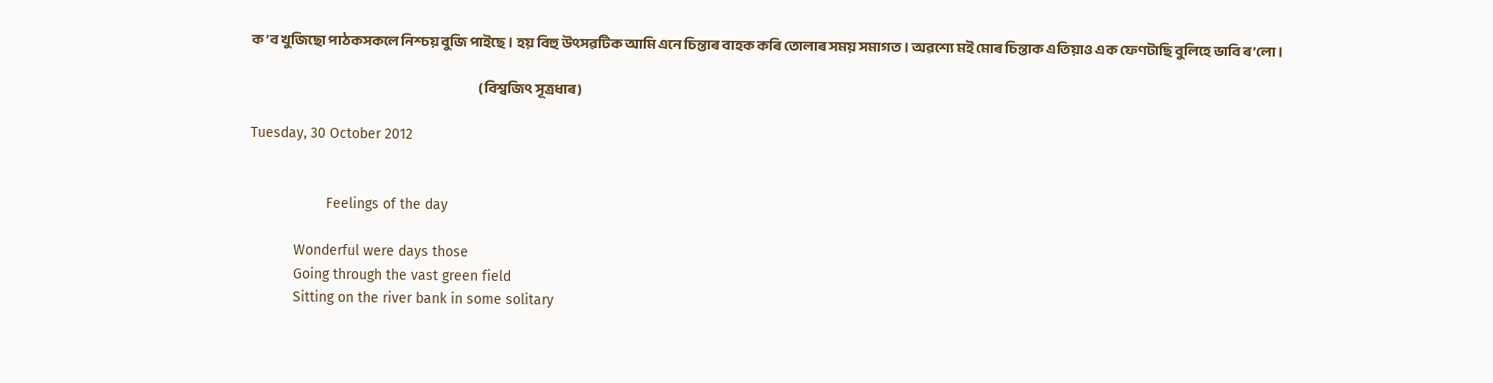ক’ব খুজিছো পাঠকসকলে নিশ্চয় বুজি পাইছে। হয় বিহু উৎসৱটিক আমি এনে চিন্তাৰ বাহক কৰি তোলাৰ সময় সমাগত। অৱশ্যে মই মোৰ চিন্তাক এতিয়াও এক ফেণটাছি বুলিহে ভাবি ৰ’লো।

                                                                                                   (বিশ্বজিৎ সূত্ৰধাৰ)

Tuesday, 30 October 2012


                   Feelings of the day

           Wonderful were days those
           Going through the vast green field
           Sitting on the river bank in some solitary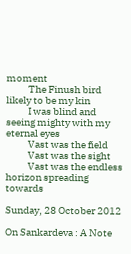moment
           The Finush bird likely to be my kin
           I was blind and seeing mighty with my eternal eyes
           Vast was the field
           Vast was the sight
           Vast was the endless horizon spreading towards

Sunday, 28 October 2012

On Sankardeva : A Note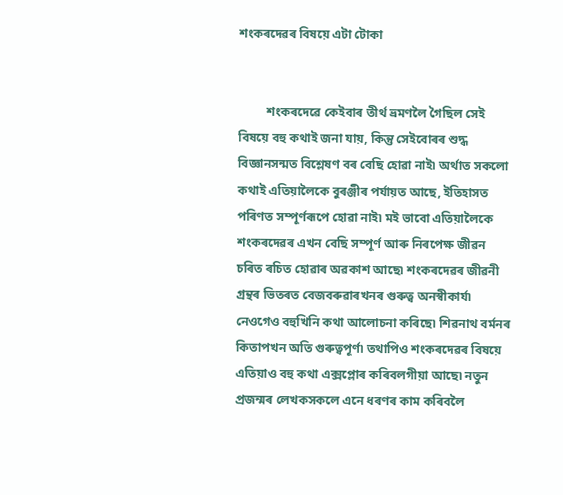শংকৰদেৱৰ বিষয়ে এটা টোকা


         শংকৰদেৱে কেইবাৰ তীৰ্থ ভ্ৰমণলৈ গৈছিল সেই বিষয়ে বহু কথাই জনা যায়, কিন্তু সেইবোৰৰ শুদ্ধ বিজ্ঞানসন্মত বিশ্লেষণ বৰ বেছি হোৱা নাই৷ অৰ্থাত সকলো কথাই এতিয়ালৈকে বুৰঞ্জীৰ পৰ্যায়ত আছে, ইতিহাসত পৰিণত সম্পূৰ্ণৰূপে হোৱা নাই৷ মই ভাবো এতিয়ালৈকে শংকৰদেৱৰ এখন বেছি সম্পূৰ্ণ আৰু নিৰপেক্ষ জীৱন চৰিত ৰচিত হোৱাৰ অৱকাশ আছে৷ শংকৰদেৱৰ জীৱনী গ্ৰন্থৰ ভিতৰত বেজবৰুৱাৰখনৰ গুৰুত্ব অনস্বীকাৰ্য৷ নেওগেও বহুখিনি কথা আলোচনা কৰিছে৷ শিৱনাথ বৰ্মনৰ কিতাপখন অতি গুৰুত্বপূৰ্ণ৷ তথাপিও শংকৰদেৱৰ বিষয়ে এতিয়াও বহু কথা এক্সপ্লোৰ কৰিবলগীয়া আছে৷ নতুন প্ৰজন্মৰ লেখকসকলে এনে ধৰণৰ কাম কৰিবলৈ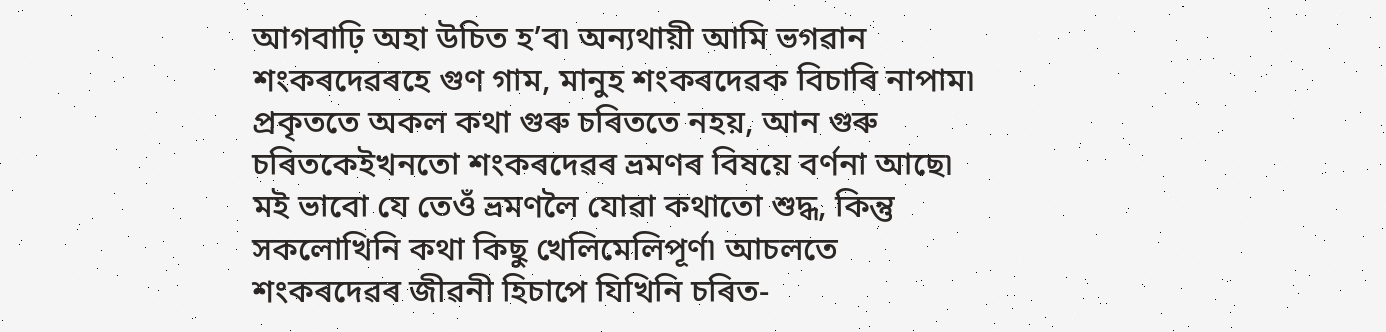আগবাঢ়ি অহা উচিত হ’ব৷ অন্যথায়ী আমি ভগৱান শংকৰদেৱৰহে গুণ গাম, মানুহ শংকৰদেৱক বিচাৰি নাপাম৷ প্ৰকৃততে অকল কথা গুৰু চৰিততে নহয়, আন গুৰু চৰিতকেইখনতো শংকৰদেৱৰ ভ্ৰমণৰ বিষয়ে বৰ্ণনা আছে৷ মই ভাবো যে তেওঁ ভ্ৰমণলৈ যোৱা কথাতো শুদ্ধ, কিন্তু সকলোখিনি কথা কিছু খেলিমেলিপূৰ্ণ৷ আচলতে শংকৰদেৱৰ জীৱনী হিচাপে যিখিনি চৰিত-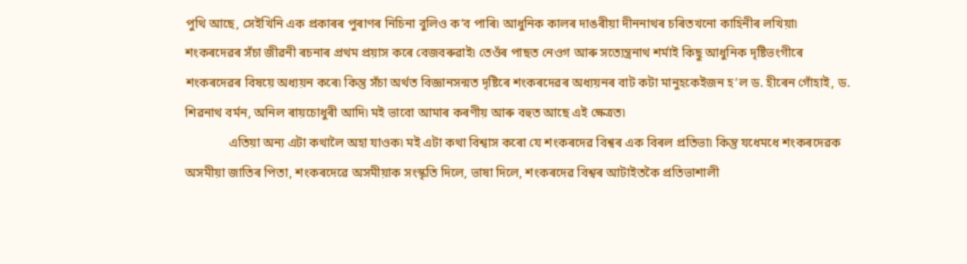পুথি আছে, সেইখিনি এক প্ৰকাৰৰ পুৰাণৰ নিচিনা বুলিও ক’ব পাৰি৷ আধুনিক কালৰ দাঙৰীয়া দীননাথৰ চৰিতখনো কাহিনীৰ লখিয়া৷ শংকৰদেৱৰ সঁচা জীৱনী ৰচনাৰ প্ৰথম প্ৰয়াস কৰে বেজবৰুৱাই৷ তেওঁৰ পাছত নেওগ আৰু সত্যেন্ত্ৰনাথ শৰ্মাই কিছু আধুনিক দৃষ্টিভংগীৰে শংকৰদেৱৰ বিষয়ে অধ্যয়ন কৰে৷ কিন্তু সঁচা অৰ্থত বিজ্ঞানসন্মত দৃষ্টিৰে শংকৰদেৱৰ অধ্যয়নৰ বাট কটা মানুহকেইজন হ’ল ড. হীৰেন গোঁহাই, ড. শিৱনাথ বৰ্মন, অনিল ৰায়চোধুৰী আদি৷ মই ভাবো আমাৰ কৰণীয় আৰু বহুত আছে এই ক্ষেত্ৰত৷
              এতিয়া অন্য এটা কথালৈ অহা যাওক৷ মই এটা কথা বিশ্বাস কৰো যে শংকৰদেৱ বিশ্বৰ এক বিৰল প্ৰতিভা৷ কিন্তু যধেমধে শংকৰদেৱক অসমীয়া জাতিৰ পিতা, শংকৰদেৱে অসমীয়াক সংস্কৃতি দিলে, ভাষা দিলে, শংকৰদেৱ বিশ্বৰ আটাইতকৈ প্ৰতিভাশালী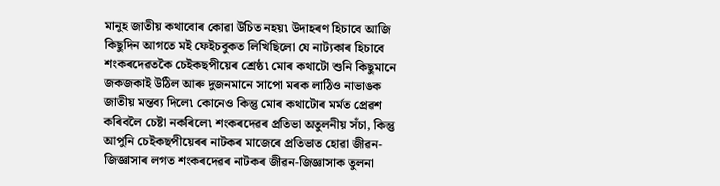মানুহ জাতীয় কথাবোৰ কোৱা উচিত নহয়৷ উদাহৰণ হিচাবে আজি কিছুদিন আগতে মই ফেইচবুকত লিখিছিলো যে নাট্যকাৰ হিচাবে শংকৰদেৱতকৈ চেইকছপীয়েৰ শ্ৰেষ্ঠ৷ মোৰ কথাটো শুনি কিছুমানে জকজকাই উঠিল আৰু দুজনমানে সাপো মৰক লাঠিও নাভাঙক জাতীয় মন্তব্য দিলে৷ কোনেও কিন্তু মোৰ কথাটোৰ মৰ্মত প্ৰেৱশ কৰিবলৈ চেষ্টা নকৰিলে৷ শংকৰদেৱৰ প্ৰতিভা অতুলনীয় সঁচা, কিন্তু আপুনি চেইকছপীয়েৰৰ নাটকৰ মাজেৰে প্ৰতিভাত হোৱা জীৱন-জিজ্ঞাসাৰ লগত শংকৰদেৱৰ নাটকৰ জীৱন-জিজ্ঞাসাক তুলনা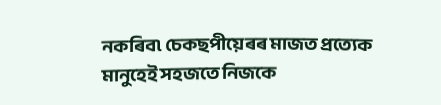নকৰিব৷ চেকছপীয়েৰৰ মাজত প্ৰত্যেক মানুহেই সহজতে নিজকে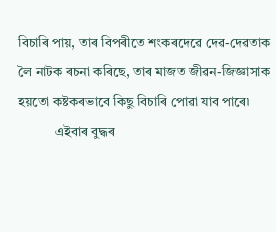বিচাৰি পায়, তাৰ বিপৰীতে শংকৰদেৱে দেৱ-দেৱতাক লৈ নাটক ৰচনা কৰিছে, তাৰ মাজত জীৱন-জিজ্ঞাসাক হয়তো কষ্টকৰভাবে কিছু বিচাৰি পোৱা যাব পাৰে৷
           এইবাৰ বুদ্ধৰ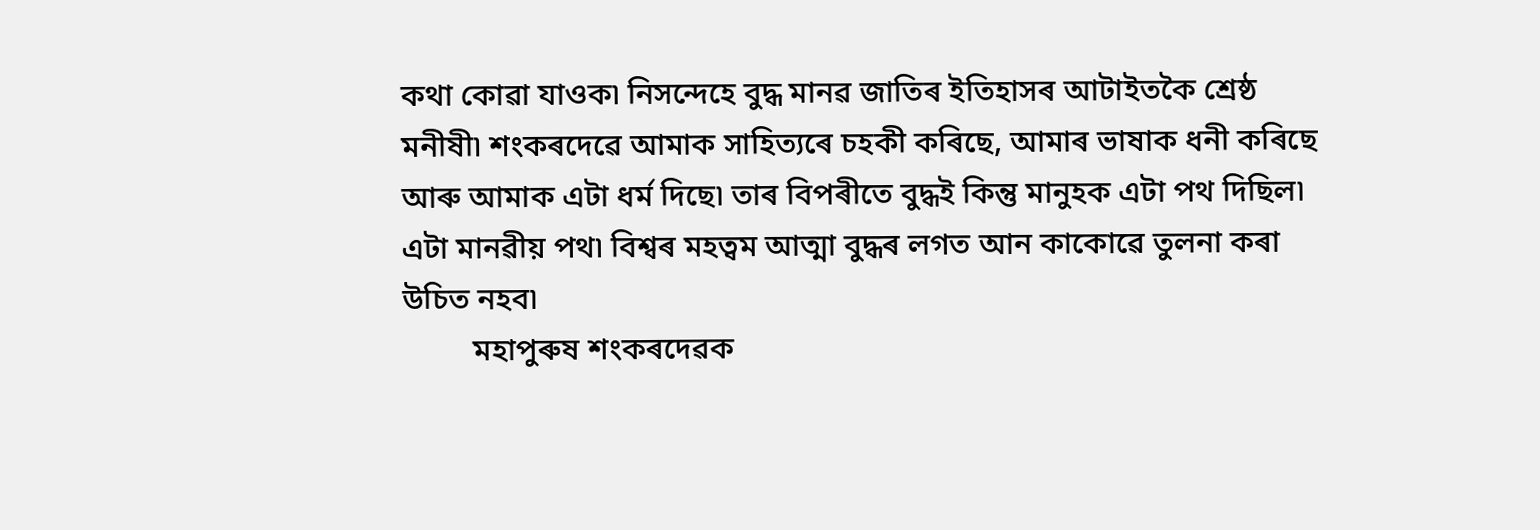কথা কোৱা যাওক৷ নিসন্দেহে বুদ্ধ মানৱ জাতিৰ ইতিহাসৰ আটাইতকৈ শ্ৰেষ্ঠ মনীষী৷ শংকৰদেৱে আমাক সাহিত্যৰে চহকী কৰিছে, আমাৰ ভাষাক ধনী কৰিছে আৰু আমাক এটা ধৰ্ম দিছে৷ তাৰ বিপৰীতে বুদ্ধই কিন্তু মানুহক এটা পথ দিছিল৷ এটা মানৱীয় পথ৷ বিশ্বৰ মহত্বম আত্মা বুদ্ধৰ লগত আন কাকোৱে তুলনা কৰা উচিত নহব৷
         মহাপুৰুষ শংকৰদেৱক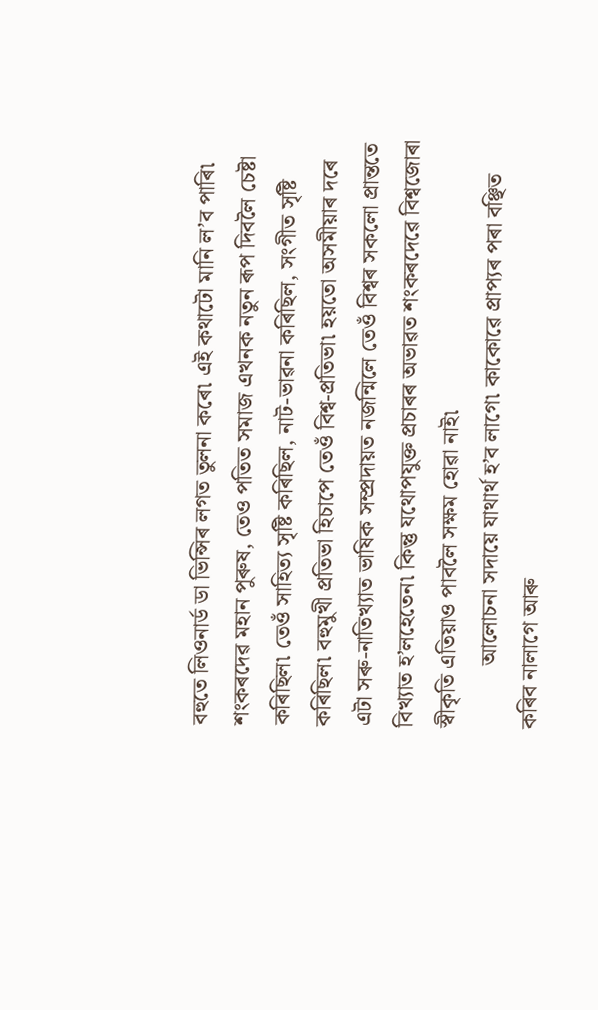বহুতে লিওনাৰ্ড ডা ভিন্সিৰ লগত তুলনা কৰে৷ এই কথাটো মানি ল’ব পাৰি৷ শংকৰদেৱ মহান পুৰুষ, তেও পতিত সমাজ এখনক নতুন ৰূপ দিবলৈ চেষ্টা কৰিছিল৷ তেওঁ সাহিত্য সৃষ্টি কৰিছিল, নাট-ভাৱনা কৰিছিল, সংগীত সৃষ্টি কৰিছিল৷ বহুমুখী প্ৰতিভা হিচাপে তেওঁ বিশ্ব-প্ৰতিভা৷ হয়তো অসমীয়াৰ দৰে এটা সৰু-নাতিখ্যাত ভাষিক সম্প্ৰদায়ত নজন্মিলে তেওঁ বিশ্বৰ সকলো প্ৰান্ততে বিখ্যাত হ’লহেতেন৷ কিন্তু যথোপযুক্ত প্ৰচাৰৰ অভাৱত শংকৰদেৱে বিশ্বজোৰা স্বীকৃতি এতিয়াও পাবলৈ সক্ষম হোৱা নাই৷
           আলোচনা সদায়ে যাথাৰ্থ হ’ব লাগে৷ কাকোৱে প্ৰাপ্যৰ পৰা বঞ্ছিত কৰিব নালাগে আৰু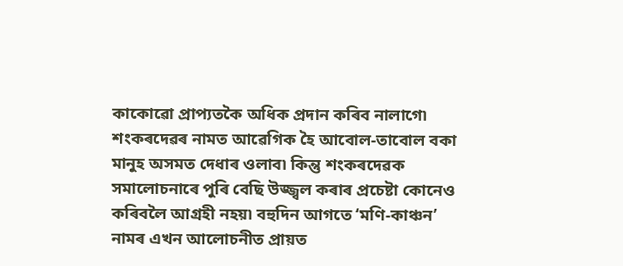কাকোৱো প্ৰাপ্যতকৈ অধিক প্ৰদান কৰিব নালাগে৷ শংকৰদেৱৰ নামত আৱেগিক হৈ আবোল-তাবোল বকা মানুহ অসমত দেধাৰ ওলাব৷ কিন্তু শংকৰদেৱক সমালোচনাৰে পুৰি বেছি উজ্জ্বল কৰাৰ প্ৰচেষ্টা কোনেও কৰিবলৈ আগ্ৰহী নহয়৷ বহুদিন আগতে ‘মণি-কাঞ্চন’ নামৰ এখন আলোচনীত প্ৰায়ত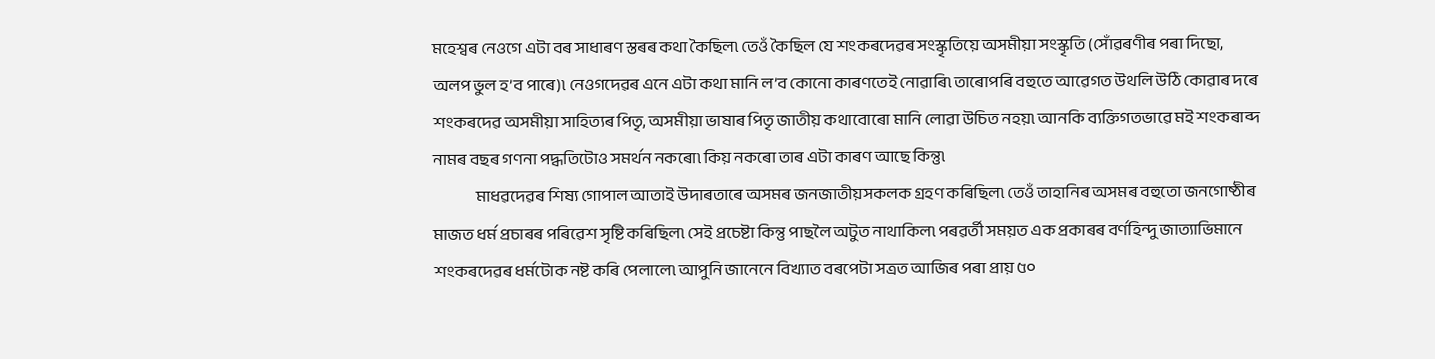মহেশ্বৰ নেওগে এটা বৰ সাধাৰণ স্তৰৰ কথা কৈছিল৷ তেওঁ কৈছিল যে শংকৰদেৱৰ সংস্কৃতিয়ে অসমীয়া সংস্কৃতি (সোঁৱৰণীৰ পৰা দিছো, অলপ ভুল হ’ব পাৰে)৷ নেওগদেৱৰ এনে এটা কথা মানি ল’ব কোনো কাৰণতেই নোৱাৰি৷ তাৰোপৰি বহুতে আৱেগত উথলি উঠি কোৱাৰ দৰে শংকৰদেৱ অসমীয়া সাহিত্যৰ পিতৃ, অসমীয়া ভাষাৰ পিতৃ জাতীয় কথাবোৰো মানি লোৱা উচিত নহয়৷ আনকি ব্যক্তিগতভাৱে মই শংকৰাব্দ নামৰ বছৰ গণনা পদ্ধতিটোও সমৰ্থন নকৰো৷ কিয় নকৰো তাৰ এটা কাৰণ আছে কিন্তু৷
               মাধৱদেৱৰ শিষ্য গোপাল আতাই উদাৰতাৰে অসমৰ জনজাতীয়সকলক গ্ৰহণ কৰিছিল৷ তেওঁ তাহানিৰ অসমৰ বহুতো জনগোষ্ঠীৰ মাজত ধৰ্ম প্ৰচাৰৰ পৰিৱেশ সৃষ্টি কৰিছিল৷ সেই প্ৰচেষ্টা কিন্তু পাছলৈ অটুত নাথাকিল৷ পৰৱৰ্তী সময়ত এক প্ৰকাৰৰ বৰ্ণহিন্দু জাত্যাভিমানে শংকৰদেৱৰ ধৰ্মটোক নষ্ট কৰি পেলালে৷ আপুনি জানেনে বিখ্যাত বৰপেটা সত্ৰত আজিৰ পৰা প্ৰায় ৫੦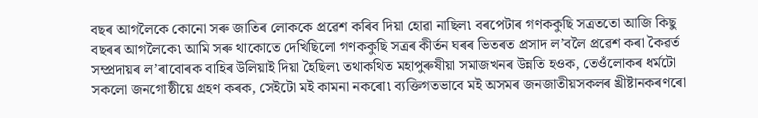বছৰ আগলৈকে কোনো সৰু জাতিৰ লোককে প্ৰৱেশ কৰিব দিয়া হোৱা নাছিল৷ বৰপেটাৰ গণককুছি সত্ৰততো আজি কিছু বছৰৰ আগলৈকে৷ আমি সৰু থাকোতে দেখিছিলো গণককুছি সত্ৰৰ কীৰ্তন ঘৰৰ ভিতৰত প্ৰসাদ ল’বলৈ প্ৰৱেশ কৰা কৈৱৰ্ত সম্প্ৰদায়ৰ ল’ৰাবোৰক বাহিৰ উলিয়াই দিয়া হৈছিল৷ তথাকথিত মহাপুৰুষীয়া সমাজখনৰ উন্নতি হওক, তেওঁলোকৰ ধৰ্মটো সকলো জনগোষ্ঠীয়ে গ্ৰহণ কৰক, সেইটো মই কামনা নকৰো৷ ব্যক্তিগতভাবে মই অসমৰ জনজাতীয়সকলৰ খ্ৰীষ্টানকৰণৰো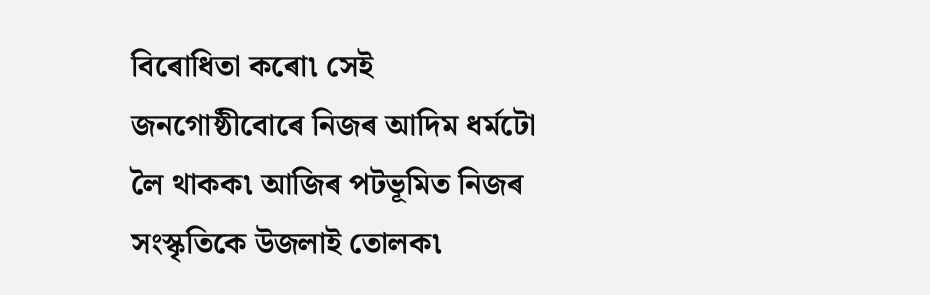বিৰোধিতা কৰো৷ সেই জনগোষ্ঠীবোৰে নিজৰ আদিম ধৰ্মটো লৈ থাকক৷ আজিৰ পটভূমিত নিজৰ সংস্কৃতিকে উজলাই তোলক৷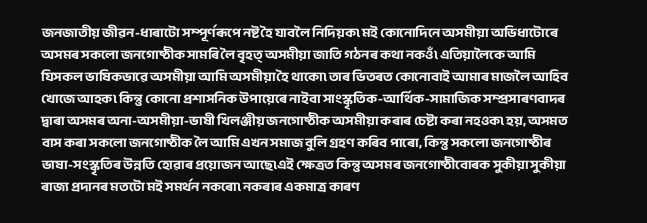জনজাতীয় জীৱন-ধাৰাটো সম্পূৰ্ণৰূপে নষ্ট হৈ যাবলৈ নিদিয়ক৷ মই কোনোদিনে অসমীয়া অভিধাটোৰে অসমৰ সকলো জনগোষ্ঠীক সামৰি লৈ বৃহত্ অসমীয়া জাতি গঠনৰ কথা নকওঁ৷ এতিয়ালৈকে আমি যিসকল ভাষিকভাৱে অসমীয়া আমি অসমীয়া হৈ থাকো৷ তাৰ ভিতৰত কোনোবাই আমাৰ মাজলৈ আহিব খোজে আহক৷ কিন্তু কোনো প্ৰশাসনিক উপায়েৰে নাইবা সাংস্কৃতিক-আৰ্থিক-সামাজিক সম্প্ৰসাৰণবাদৰ দ্বাৰা অসমৰ অনা-অসমীয়া-ভাষী খিলঞ্জীয় জনগোষ্ঠীক অসমীয়া কৰাৰ চেষ্টা কৰা নহওক৷ হয়, অসমত বাস কৰা সকলো জনগোষ্ঠীক লৈ আমি এখন সমাজ বুলি গ্ৰহণ কৰিব পাৰো, কিন্তু সকলো জনগোষ্ঠীৰ ভাষা-সংস্কৃতিৰ উন্নতি হোৱাৰ প্ৰয়োজন আছে৷এই ক্ষেত্ৰত কিন্তু অসমৰ জনগোষ্ঠীবোৰক সুকীয়া সুকীয়া ৰাজ্য প্ৰদানৰ মতটো মই সমৰ্থন নকৰো৷ নকৰাৰ একমাত্ৰ কাৰণ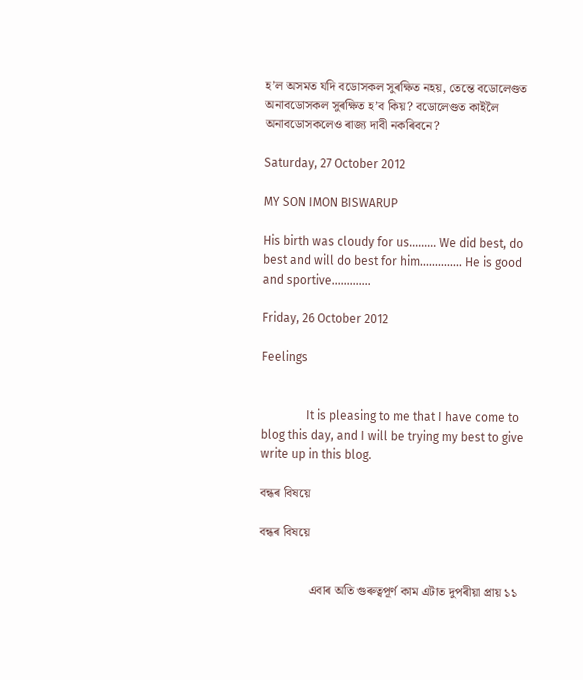হ’ল অসমত যদি বডোসকল সুৰক্ষিত নহয়, তেন্তে বডোলেণ্ডত অনাবডোসকল সুৰক্ষিত হ’ব কিয়? বডোলেণ্ডত কাইলৈ অনাবডোসকলেও ৰাজ্য দাবী নকৰিবনে?

Saturday, 27 October 2012

MY SON IMON BISWARUP

His birth was cloudy for us......... We did best, do best and will do best for him.............. He is good and sportive.............

Friday, 26 October 2012

Feelings


               It is pleasing to me that I have come to blog this day, and I will be trying my best to give write up in this blog.

বন্ধৰ বিষয়ে

বন্ধৰ বিষয়ে


                এবাৰ অতি গুৰুত্বপূৰ্ণ কাম এটাত দুপৰীয়া প্ৰায় ১১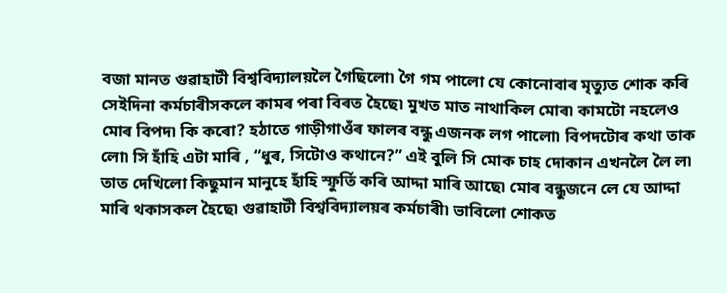বজা মানত গুৱাহাটী বিশ্ববিদ্যালয়লৈ গৈছিলো৷ গৈ গম পালো যে কোনোবাৰ মৃত্যুত শোক কৰি সেইদিনা কৰ্মচাৰীসকলে কামৰ পৰা বিৰত হৈছে৷ মুখত মাত নাথাকিল মোৰ৷ কামটো নহলেও মোৰ বিপদ৷ কি কৰো? হঠাতে গাড়ীগাওঁৰ ফালৰ বন্ধু এজনক লগ পালো৷ বিপদটোৰ কথা তাক লো৷ সি হাঁহি এটা মাৰি , “ধুৰ, সিটোও কথানে?” এই বুলি সি মোক চাহ দোকান এখনলৈ লৈ ল৷ তাত দেখিলো কিছুমান মানুহে হাঁহি স্ফুৰ্তি কৰি আদ্দা মাৰি আছে৷ মোৰ বন্ধুজনে লে যে আদ্দা মাৰি থকাসকল হৈছে৷ গুৱাহাটী বিশ্ববিদ্যালয়ৰ কৰ্মচাৰী৷ ভাবিলো শোকত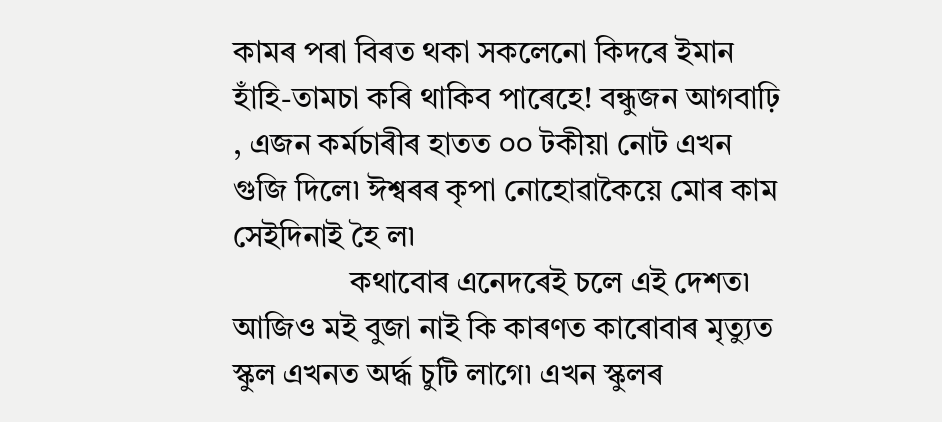কামৰ পৰা বিৰত থকা সকলেনো কিদৰে ইমান হাঁহি-তামচা কৰি থাকিব পাৰেহে! বন্ধুজন আগবাঢ়ি , এজন কৰ্মচাৰীৰ হাতত ੦੦ টকীয়া নোট এখন গুজি দিলে৷ ঈশ্বৰৰ কৃপা নোহোৱাকৈয়ে মোৰ কাম সেইদিনাই হৈ ল৷
               কথাবোৰ এনেদৰেই চলে এই দেশত৷ আজিও মই বুজা নাই কি কাৰণত কাৰোবাৰ মৃত্যুত স্কুল এখনত অৰ্দ্ধ চুটি লাগে৷ এখন স্কুলৰ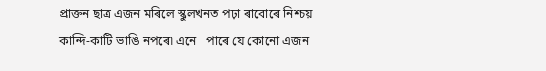প্ৰাক্তন ছাত্ৰ এজন মৰিলে স্কুলখনত পঢ়া ৰাবোৰে নিশ্চয় কান্দি-কাটি ভাঙি নপৰে৷ এনে   পাৰে যে কোনো এজন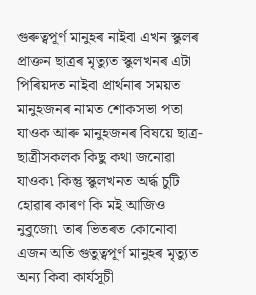গুৰুত্বপূৰ্ণ মানুহৰ নাইবা এখন স্কুলৰ প্ৰাক্তন ছাত্ৰৰ মৃত্যুত স্কুলখনৰ এটা পিৰিয়দত নাইবা প্ৰাৰ্থনাৰ সময়ত মানুহজনৰ নামত শোকসভা পতা যাওক আৰু মানুহজনৰ বিষয়ে ছাত্ৰ-ছাত্ৰীসকলক কিছু কথা জনোৱা যাওক৷ কিন্তু স্কুলখনত অৰ্দ্ধ চুটি হোৱাৰ কাৰণ কি মই আজিও নুবুজো৷ তাৰ ভিতৰত কোনোবা এজন অতি গুতুত্বপূৰ্ণ মানুহৰ মৃত্যুত অন্য কিবা কাৰ্যসূচী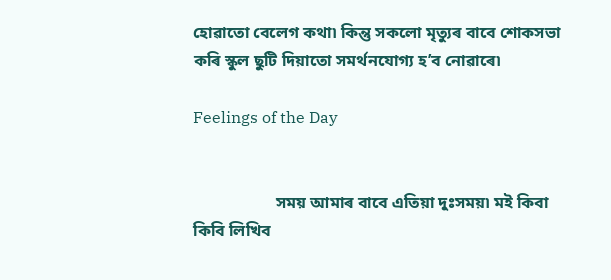হোৱাতো বেলেগ কথা৷ কিন্তু সকলো মৃত্যুৰ বাবে শোকসভা কৰি স্কুল ছুটি দিয়াতো সমৰ্থনযোগ্য হ’ব নোৱাৰে৷

Feelings of the Day


                    সময় আমাৰ বাবে এতিয়া দুঃসময়৷ মই কিবা কিবি লিখিব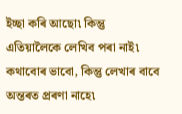ইচ্ছা কৰি আছো৷ কিন্তু এতিয়ালৈকে লেখিব পৰা নাই৷ কথাবোৰ ভাবো, কিন্তু লেখাৰ বাবে অন্তৰত প্ৰৰণা নাহে৷